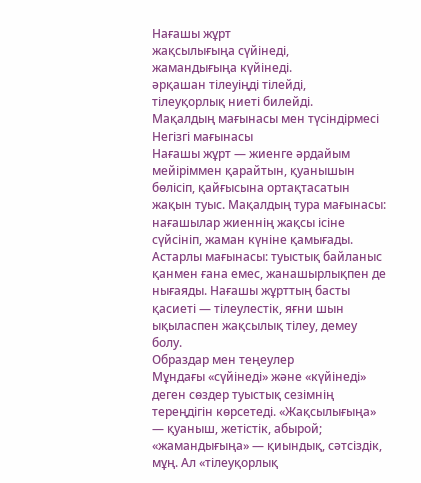Нағашы жұрт
жақсылығыңа сүйінеді,
жамандығыңа күйінеді.
әрқашан тілеуіңді тілейді,
тілеуқорлық ниеті билейді.
Мақалдың мағынасы мен түсіндірмесі
Негізгі мағынасы
Нағашы жұрт — жиенге әрдайым мейіріммен қарайтын, қуанышын бөлісіп, қайғысына ортақтасатын жақын туыс. Мақалдың тура мағынасы: нағашылар жиеннің жақсы ісіне сүйсініп, жаман күніне қамығады. Астарлы мағынасы: туыстық байланыс қанмен ғана емес, жанашырлықпен де нығаяды. Нағашы жұрттың басты қасиеті — тілеулестік, яғни шын ықыласпен жақсылық тілеу, демеу болу.
Образдар мен теңеулер
Мұндағы «сүйінеді» және «күйінеді» деген сөздер туыстық сезімнің тереңдігін көрсетеді. «Жақсылығыңа» — қуаныш, жетістік, абырой; «жамандығыңа» — қиындық, сәтсіздік, мұң. Ал «тілеуқорлық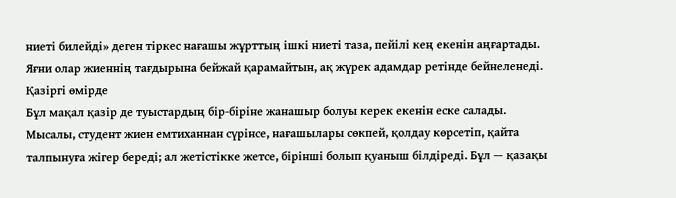ниеті билейді» деген тіркес нағашы жұрттың ішкі ниеті таза, пейілі кең екенін аңғартады. Яғни олар жиеннің тағдырына бейжай қарамайтын, ақ жүрек адамдар ретінде бейнеленеді.
Қазіргі өмірде
Бұл мақал қазір де туыстардың бір-біріне жанашыр болуы керек екенін еске салады. Мысалы, студент жиен емтиханнан сүрінсе, нағашылары сөкпей, қолдау көрсетіп, қайта талпынуға жігер береді; ал жетістікке жетсе, бірінші болып қуаныш білдіреді. Бұл — қазақы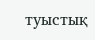туыстық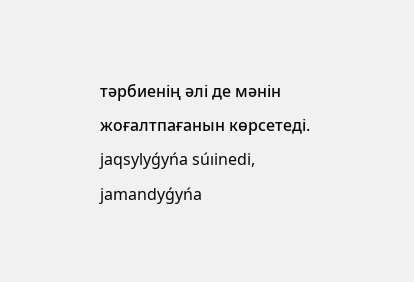тәрбиенің әлі де мәнін жоғалтпағанын көрсетеді.
jaqsylyǵyńa súıinedi,
jamandyǵyńa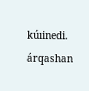kúıinedi.
árqashan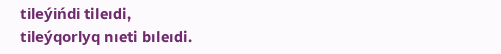tileýińdi tileıdi,
tileýqorlyq nıeti bıleıdi.